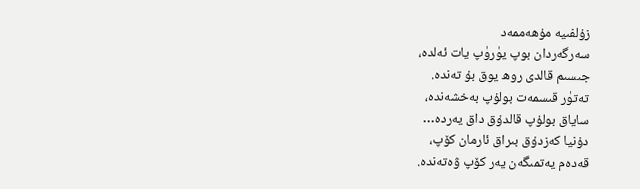زۇلفىيە مۇھەممەد
سەرگەردان بوپ يۈرۈپ يات ئەلدە،
جىسىم قالدى روھ يوق بۇ تەندە.
تەتۈر قىسمەت بولۇپ بەخشەندە،
ساياق بولۇپ قالدۇق داق يەردە…
دۇنيا كەزدۇق بىراق ئارمان كۆپ،
قەدەم يەتمىگەن يەر كۆپ ۋەتەندە.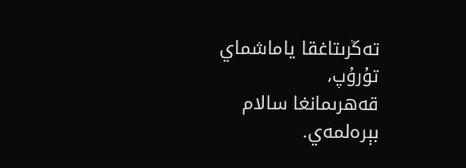تەڭرىتاغقا ياماشماي تۇرۇپ،
قەھرىمانغا سالام بېرەلمەي.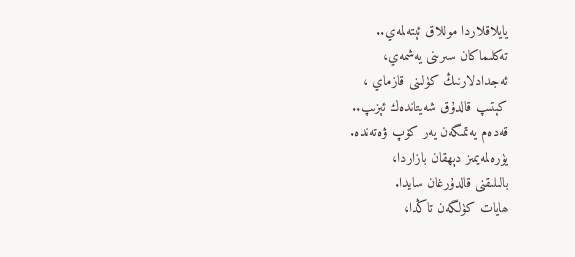يايلاقلاردا موللاق ئېتەلمەي..
تەكلىماكان سىرىنى يەشمەي،
ئەجدادلارنىڭ كۈلىنى قازماي ،
كېتىپ قالدۇق شەيتاندەك ئېزىپ..
قەدەم يەتمىگەن يەر كۆپ ۋەتەندە.
يۈرەلمەيمىز دېھقان بازاردا،
بالىلىقنى قالدۇرغان سايدا.
ھايات كۈلگەن تاڭدا،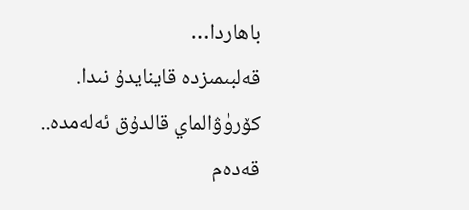باھاردا…
قەلبىمىزدە قاينايدۇ نىدا.
كۆرۈۋالماي قالدۇق ئەلەمدە..
قەدەم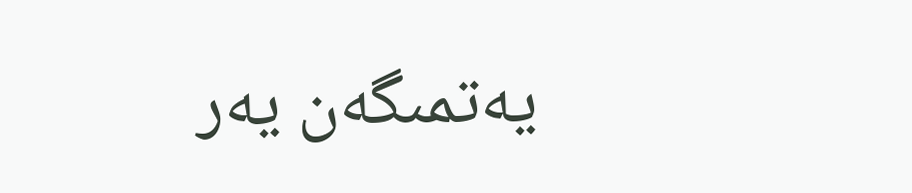يەتمىگەن يەر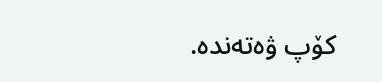كۆپ ۋەتەندە.